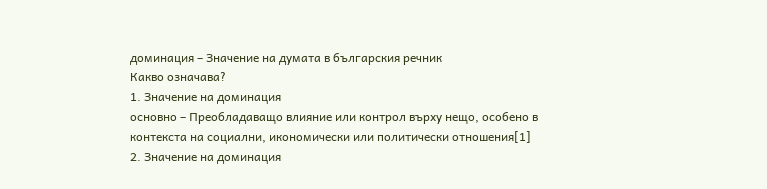доминация – Значение на думата в българския речник
Какво означава?
1. Значение на доминация
основно – Преобладаващо влияние или контрол върху нещо, особено в контекста на социални, икономически или политически отношения[1]
2. Значение на доминация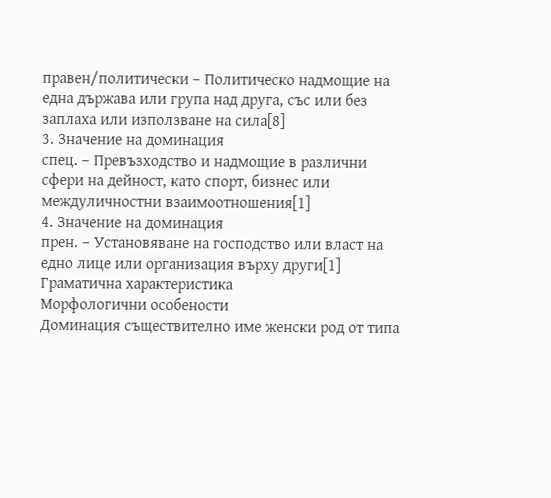правен/политически – Политическо надмощие на една държава или група над друга, със или без заплаха или използване на сила[8]
3. Значение на доминация
спец. – Превъзходство и надмощие в различни сфери на дейност, като спорт, бизнес или междуличностни взаимоотношения[1]
4. Значение на доминация
прен. – Установяване на господство или власт на едно лице или организация върху други[1]
Граматична характеристика
Морфологични особености
Доминация съществително име женски род от типа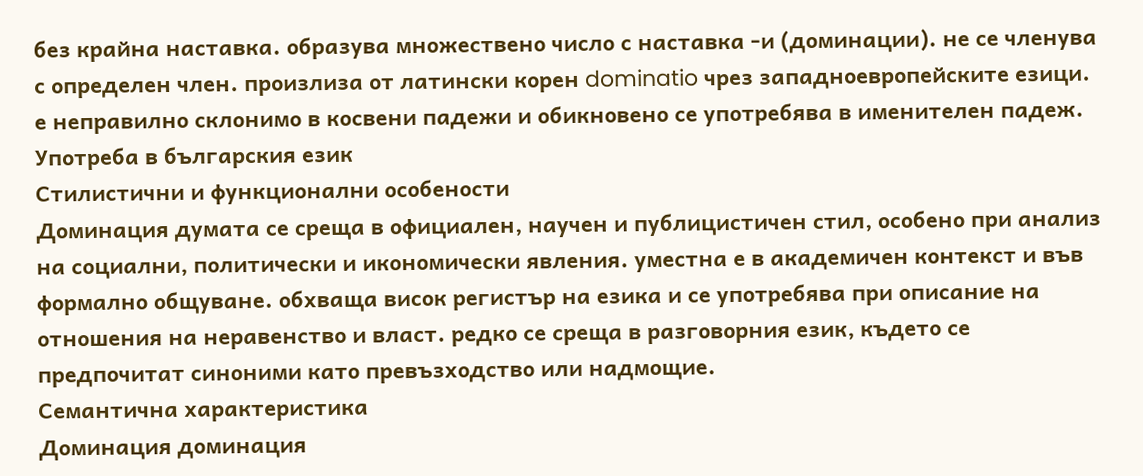без крайна наставка. образува множествено число с наставка -и (доминации). не се членува с определен член. произлиза от латински корен dominatio чрез западноевропейските езици. е неправилно склонимо в косвени падежи и обикновено се употребява в именителен падеж.
Употреба в българския език
Стилистични и функционални особености
Доминация думата се среща в официален, научен и публицистичен стил, особено при анализ на социални, политически и икономически явления. уместна е в академичен контекст и във формално общуване. обхваща висок регистър на езика и се употребява при описание на отношения на неравенство и власт. редко се среща в разговорния език, където се предпочитат синоними като превъзходство или надмощие.
Семантична характеристика
Доминация доминация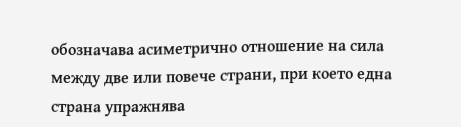обозначава асиметрично отношение на сила между две или повече страни, при което една страна упражнява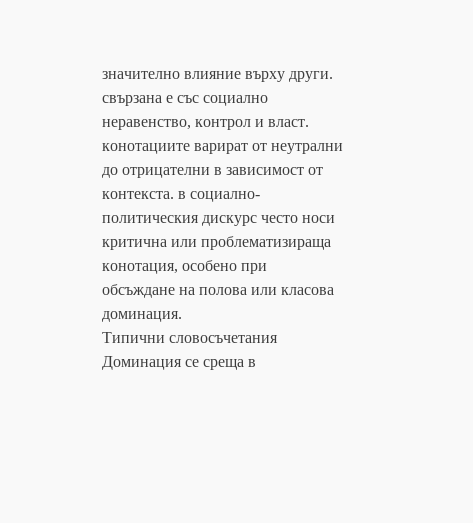значително влияние върху други. свързана е със социално неравенство, контрол и власт. конотациите варират от неутрални до отрицателни в зависимост от контекста. в социално-политическия дискурс често носи критична или проблематизираща конотация, особено при обсъждане на полова или класова доминация.
Типични словосъчетания
Доминация се среща в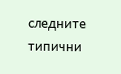следните типични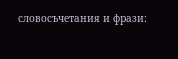словосъчетания и фрази: